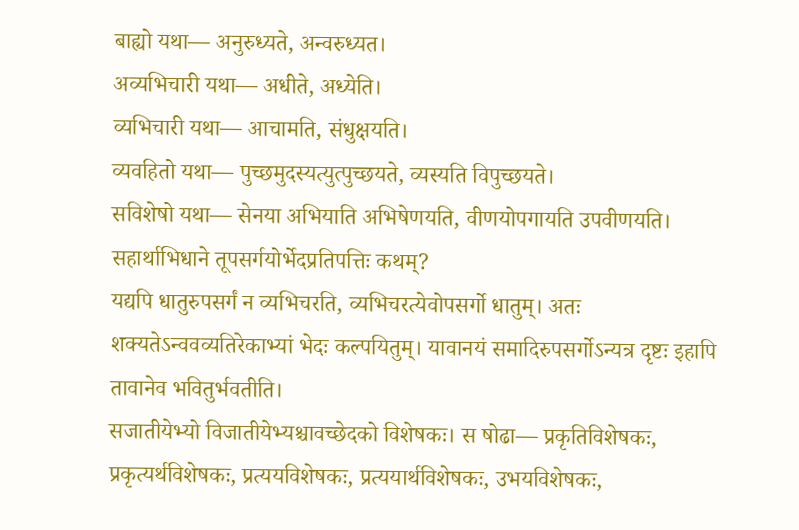बाह्यो यथा— अनुरुध्यते, अन्वरुध्यत।
अव्यभिचारी यथा— अधीते, अध्येति।
व्यभिचारी यथा— आचामति, संधुक्षयति।
व्यवहितो यथा— पुच्छमुदस्यत्युत्पुच्छयते, व्यस्यति विपुच्छयते।
सविशेषो यथा— सेनया अभियाति अभिषेणयति, वीणयोपगायति उपवीणयति।
सहार्थाभिधाने तूपसर्गयोर्भेदप्रतिपत्तिः कथम्?
यद्यपि धातुरुपसर्गं न व्यभिचरति, व्यभिचरत्येवोपसर्गो धातुम्। अतः शक्यतेऽन्ववव्यतिरेकाभ्यां भेदः कल्पयितुम्। यावानयं समादिरुपसर्गोऽन्यत्र दृष्टः इहापि तावानेव भवितुर्भवतीति।
सजातीयेभ्यो विजातीयेभ्यश्चावच्छेदको विशेषकः। स षोढा— प्रकृतिविशेषकः, प्रकृत्यर्थविशेषकः, प्रत्ययविशेषकः, प्रत्ययार्थविशेषकः, उभयविशेषकः,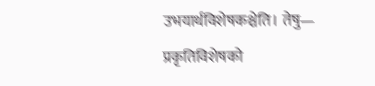उभयार्थविशेषकश्चेति। तेषु—
प्रकृतिविशेषको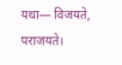यथा— विजयते, पराजयते।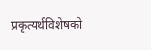प्रकृत्यर्थविशेषको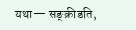यथा— सङ्क्रीडति,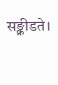सङ्क्रीडते।